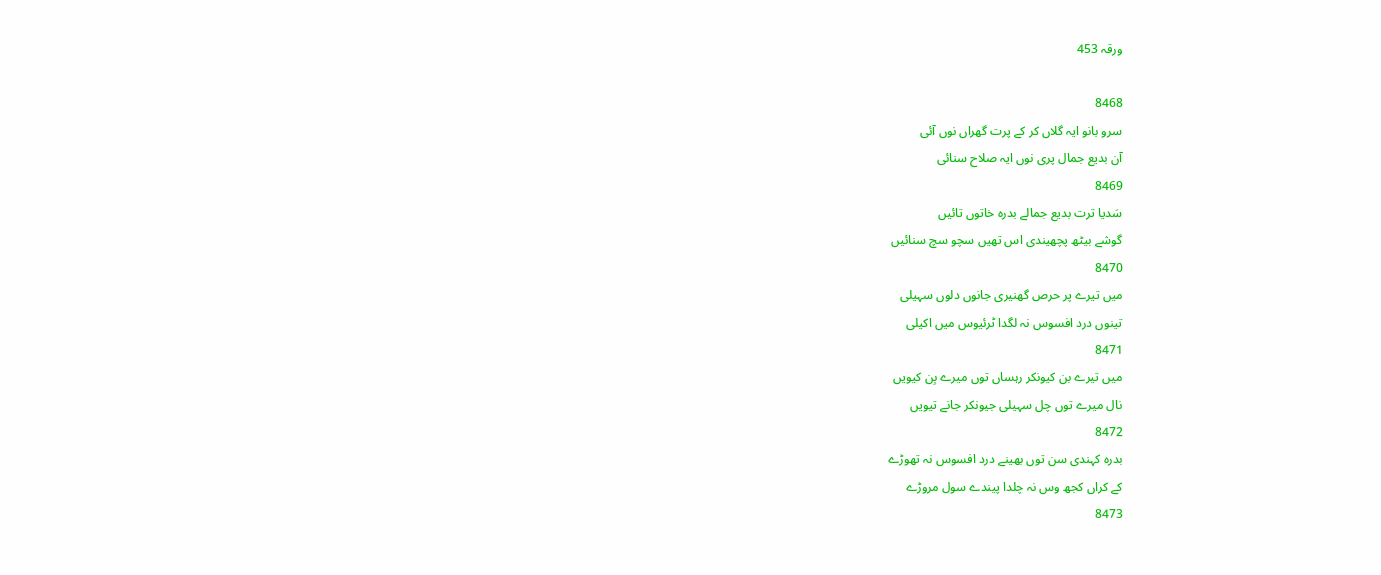ورقہ 453

8468
سرو بانو ایہ گلاں کر کے پرت گھراں نوں آئی
آن بدیع جمال پری نوں ایہ صلاح سنائی
8469
سَدیا ترت بدیع جمالے بدرہ خاتوں تائیں
گوشے بیٹھ پچھیندی اس تھیں سچو سچ سنائیں
8470
میں تیرے پر حرص گھنیری جانوں دلوں سہیلی
تینوں درد افسوس نہ لگدا ٹرئیوس میں اکیلی
8471
میں تیرے بن کیونکر رہساں توں میرے بِن کیویں
نال میرے توں چل سہیلی جیونکر جانے تیویں
8472
بدرہ کہندی سن توں بھینے درد افسوس نہ تھوڑے
کے کراں کجھ وس نہ چلدا پیندے سول مروڑے
8473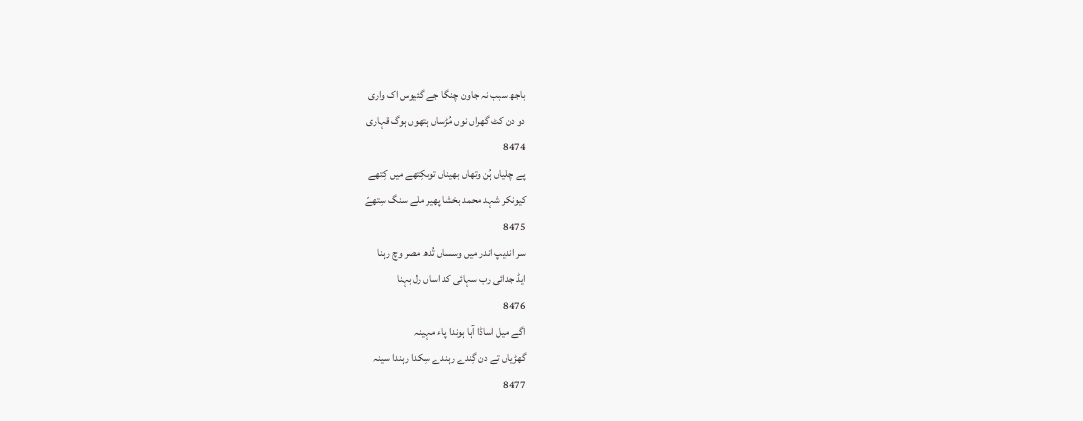باجھ سبب نہ جاون چنگا جے گئیوس اک واری
دو دن کٹ گھراں نوں مُڑساں ہتھوں ہوگ قہاری
8474
پے چلیاں ہُن وتھاں بھیناں توںکِتھے میں کِتھے
کیونکر شہد محمد بخشا پھیر ملے سنگ سِتھےّ
8475
سر اندیپ اندر میں وسساں تُدھ مصر وچ رہنا
ایڈ جدائی رب سہائی کد اساں رل بہنا
8476
اگے میل اساڈا آہا ہوندا پاء مہینہ
گھڑیاں تے دن گِندے رہندے سِکدا رہندا سینہ
8477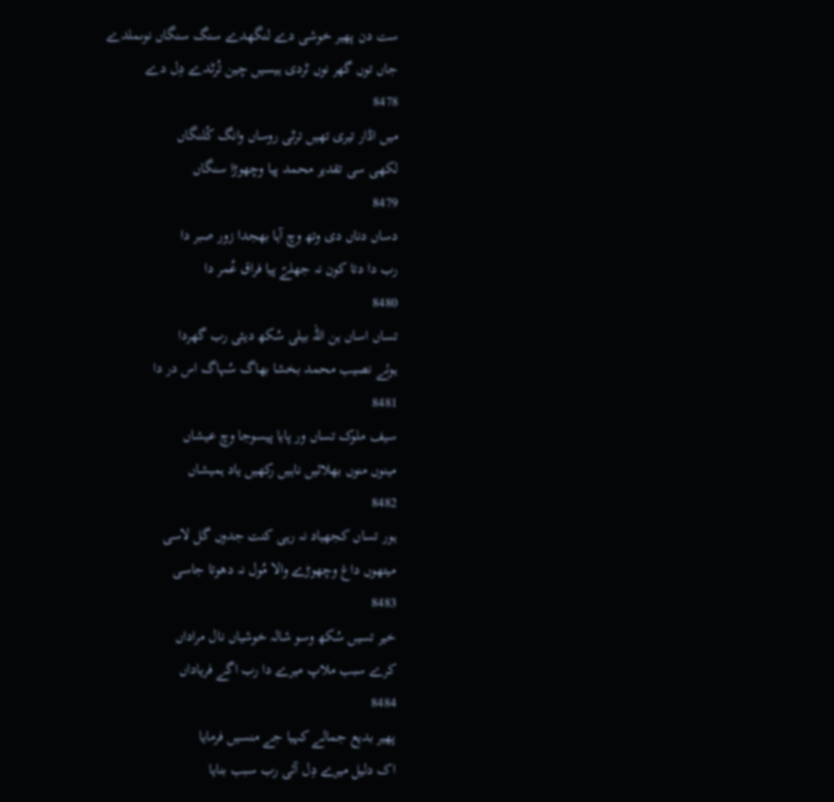ست دن پھیر خوشی دے لنگھدے سنگ سنگاں نوںملدے
جاں توں گھر نوں ٹردی ہیسیں چین تُرٹدے دِل دے
8478
میں اڈار تیری تھیں ترٹی روساں وانگ کُلنگاں
لکھی سی تقدیر محمد پیا وچھوڑا سنگاں
8479
دساں دناں دی وتھ وچ آہا بھجدا زور صبر دا
رب دا دتا کون نہ جھلےّ پیا فراق عُمر دا
8480
تساں اساں ہن اللہ بیلی سُکھ دیئی رب گھردا
ہوئے نصیب محمد بخشا بھاگ سُہاگ اس در دا
8481
سیف ملوک تساں ور پایا پیسوجا وچ عیشاں
مینوں منوں بھلائیں ناہیں رکھیں یاد ہمیشاں
8482
ہور تساں کجھیاد نہ رہی کنت جدوں گل لاسی
میتھوں داغ وچھوڑے والا مُول نہ دھوتا جاسی
8483
خیر تسیں سُکھ وسو شالہ خوشیاں نال مراداں
کرے سبب ملاپ میرے دا رب اگے فریاداں
8484
پھیر بدیع جمالے کہیا جے منسیں فرمایا
اک دلیل میرے دِل آئی رب سبب بنایا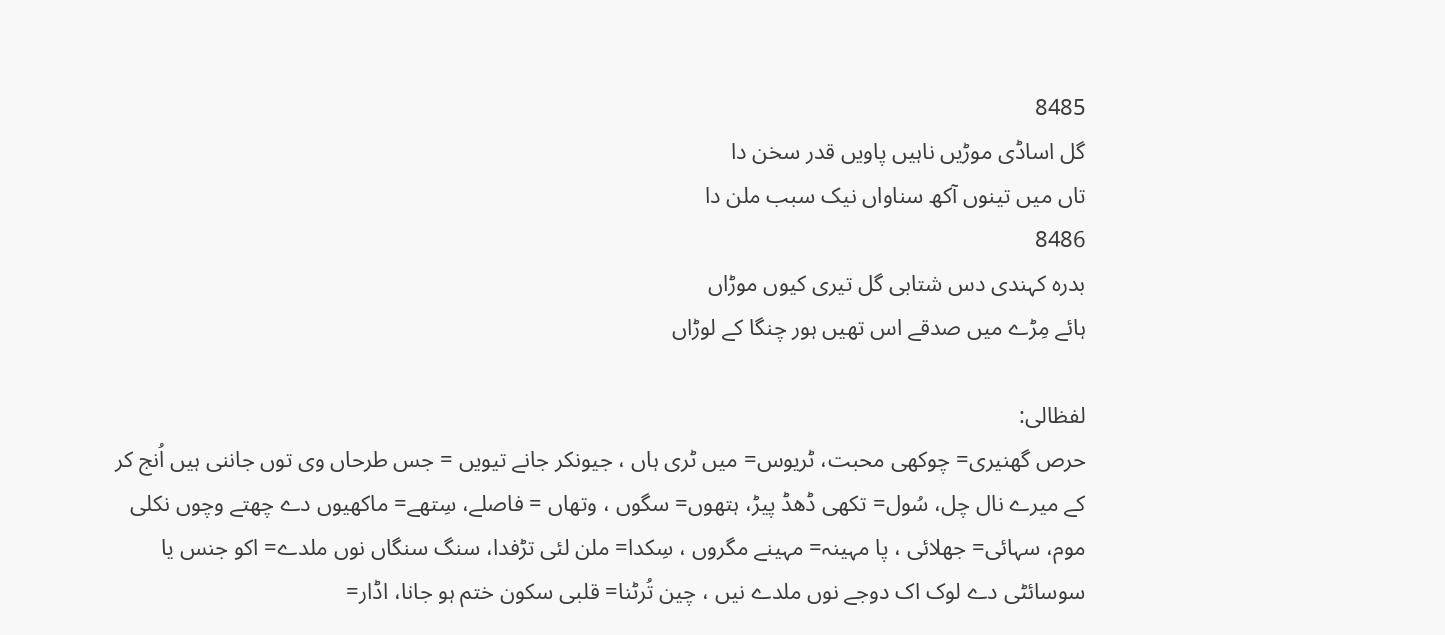8485
گل اساڈی موڑیں ناہیں پاویں قدر سخن دا
تاں میں تینوں آکھ سناواں نیک سبب ملن دا
8486
بدرہ کہندی دس شتابی گل تیری کیوں موڑاں
ہائے مِڑے میں صدقے اس تھیں ہور چنگا کے لوڑاں

لفظالی:
حرص گھنیری= چوکھی محبت، ٹریوس= میں ٹری ہاں ، جیونکر جانے تیویں = جس طرحاں وی توں جاننی ہیں اُنج کر کے میرے نال چل، سُول= تکھی ڈھڈ پیڑ، ہتھوں= سگوں ، وتھاں = فاصلے، سِتھے= ماکھیوں دے چھتے وچوں نکلی موم، سہائی= جھلائی ، پا مہینہ= مہینے مگروں ، سِکدا= ملن لئی تڑفدا، سنگ سنگاں نوں ملدے= اکو جنس یا سوسائٹی دے لوک اک دوجے نوں ملدے نیں ، چین تُرٹنا= قلبی سکون ختم ہو جانا، اڈار=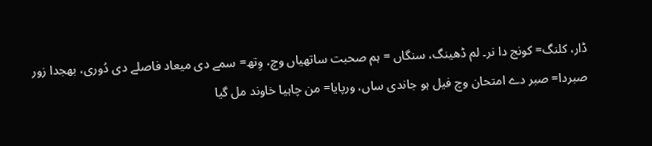ڈار، کلنگ= کونج دا نر۔ لم ڈھینگ، سنگاں = ہم صحبت ساتھیاں وچ، وِتھ= سمے دی میعاد فاصلے دی دُوری، بھجدا زور صبردا= صبر دے امتحان وچ فیل ہو جاندی ساں، ورپایا= من چاہیا خاوند مل گیا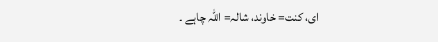ای، کنت= خاوند، شالہ= اللہ چاہے ۔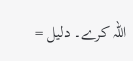اللہ کرے۔ دلیل =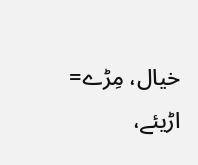خیال، مِڑے= اڑیئے،